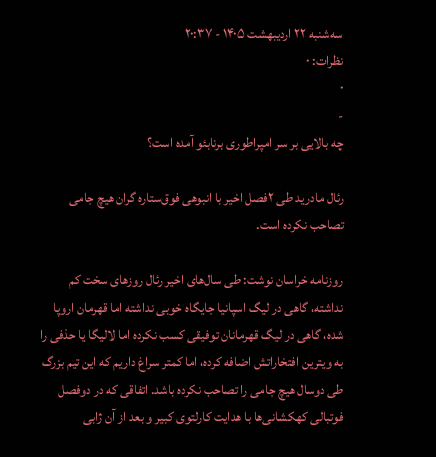سه‌شنبه ۲۲ اردیبهشت ۱۴۰۵ - ۲۰:۳۷
نظرات: ۰
۰
-
چه بالایی بر سر امپراطوری برنابئو آمده است؟

رئال مادرید طی ۲فصل اخیر با انبوهی فوق‌ستاره گران هیچ جامی تصاحب نکرده است.

روزنامه خراسان نوشت: طی سال‌های اخیر رئال روزهای سخت کم نداشته، گاهی در لیگ اسپانیا جایگاه خوبی نداشته اما قهرمان اروپا شده، گاهی در لیگ قهرمانان توفیقی کسب نکرده اما لالیگا یا حذفی را به ویترین افتخاراتش اضافه کرده، اما کمتر سراغ داریم که این تیم بزرگ طی دوسال هیچ جامی را تصاحب نکرده باشد. اتفاقی که در دوفصل فوتبالی کهکشانی‌ها با هدایت کارلتوی کبیر و بعد از آن ژابی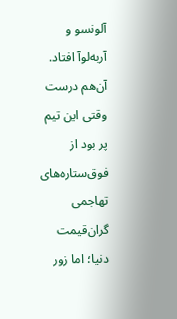آلونسو و آربه‌لوآ افتاد. آن‌هم درست وقتی این تیم پر بود از فوق‌ستاره‌های تهاجمی گران‌قیمت دنیا؛ اما زور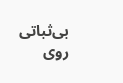بی‌ثباتی روی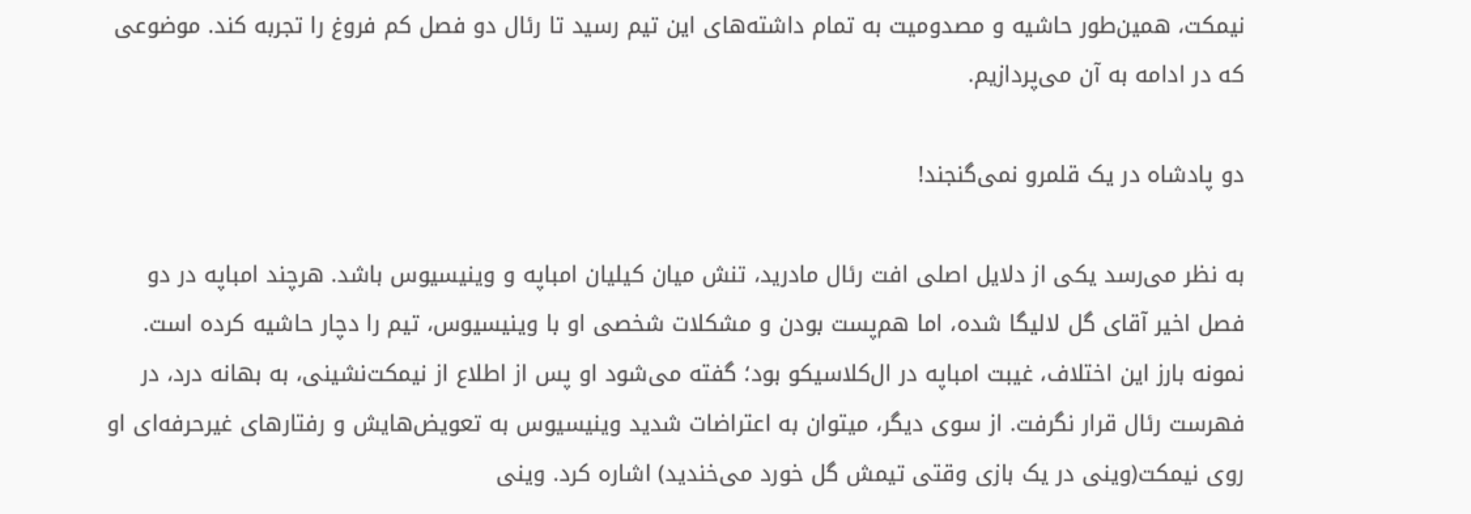نیمکت، همین‌طور حاشیه و مصدومیت به تمام داشته‌های این تیم رسید تا رئال دو فصل کم فروغ را تجربه کند. موضوعی که در ادامه به آن می‌پردازیم.

دو پادشاه در یک قلمرو نمی‌گنجند!

به نظر می‌رسد یکی از دلایل اصلی افت رئال مادرید، تنش میان کیلیان امباپه و وینیسیوس باشد. هرچند امباپه در دو فصل اخیر آقای گل لالیگا شده، اما هم‌پست بودن و مشکلات شخصی او با وینیسیوس، تیم را دچار حاشیه کرده است. نمونه بارز این اختلاف، غیبت امباپه در ال‌کلاسیکو بود؛ گفته می‌شود او پس از اطلاع از نیمکت‌نشینی، به بهانه درد، در فهرست رئال قرار نگرفت. از سوی دیگر، میتوان به اعتراضات شدید وینیسیوس به تعویض‌هایش و رفتارهای غیرحرفه‌ای او روی نیمکت(وینی در یک بازی وقتی تیمش گل خورد می‌خندید) اشاره کرد. وینی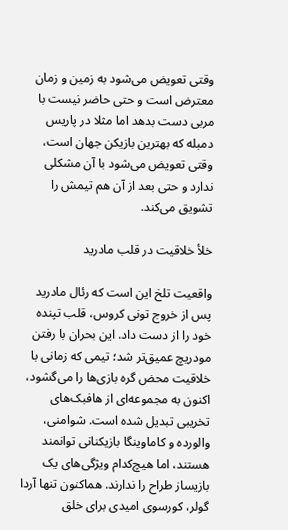وقتی تعویض می‌شود به زمین و زمان معترض است و حتی حاضر نیست با مربی دست بدهد اما مثلا در پاریس دمبله که بهترین بازیکن جهان است، وقتی تعویض می‌شود با آن مشکلی ندارد و حتی بعد از آن هم تیمش را تشویق می‌کند.

خلأ خلاقیت در قلب مادرید

واقعیت تلخ این است که رئال مادرید پس از خروج تونی کروس، قلب تپنده خود را از دست داد. این بحران با رفتن مودریچ عمیق‌تر شد؛ تیمی که زمانی با خلاقیت محض گره بازی‌ها را می‌گشود، اکنون به مجموعه‌ای از هافبک‌های تخریبی تبدیل شده است. شوامنی، والورده و کاماوینگا بازیکنانی توانمند هستند، اما هیچ‌کدام ویژگی‌های یک بازیساز طراح را ندارند. هماکنون تنها آردا گولر، کورسوی امیدی برای خلق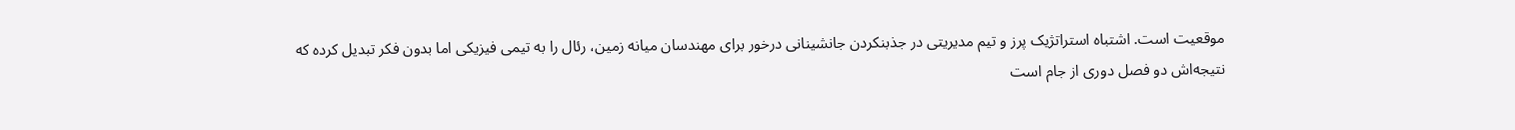موقعیت است. اشتباه استراتژیک پرز و تیم مدیریتی در جذبنکردن جانشینانی درخور برای مهندسان میانه زمین، رئال را به تیمی فیزیکی اما بدون فکر تبدیل کرده که نتیجه‌اش دو فصل دوری از جام است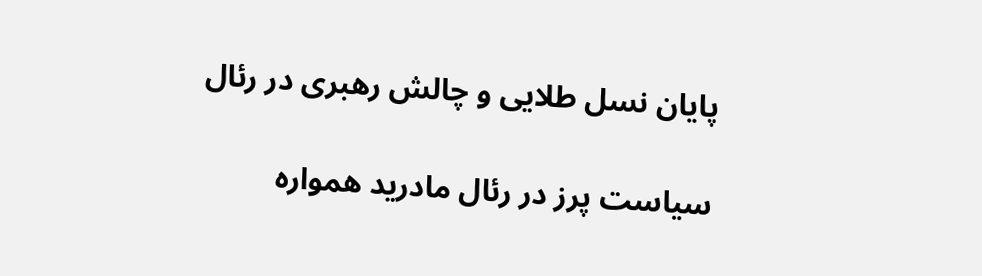پایان نسل طلایی و چالش رهبری در رئال

سیاست پرز در رئال مادرید همواره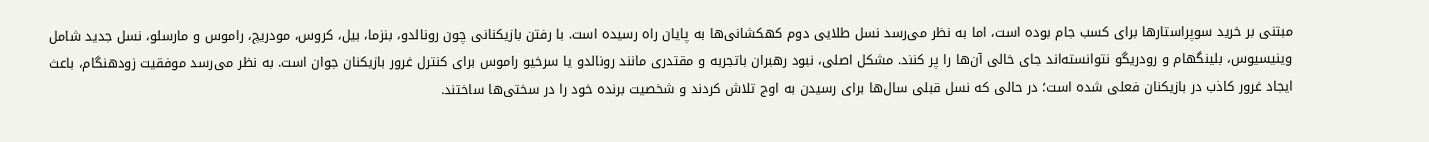مبتنی بر خرید سوپراستارها برای کسب جام بوده است، اما به نظر می‌رسد نسل طلایی دوم کهکشانی‌ها به پایان راه رسیده است. با رفتن بازیکنانی چون رونالدو، بنزما، بیل، کروس، مودریچ، راموس و مارسلو، نسل جدید شامل وینیسیوس، بلینگهام و رودریگو نتوانسته‌اند جای خالی آن‌ها را پر کنند. مشکل اصلی، نبود رهبران باتجربه و مقتدری مانند رونالدو یا سرخیو راموس برای کنترل غرور بازیکنان جوان است. به نظر می‌رسد موفقیت زودهنگام، باعث ایجاد غرور کاذب در بازیکنان فعلی شده است؛ در حالی که نسل قبلی سال‌ها برای رسیدن به اوج تلاش کردند و شخصیت برنده‌ خود را در سختی‌ها ساختند.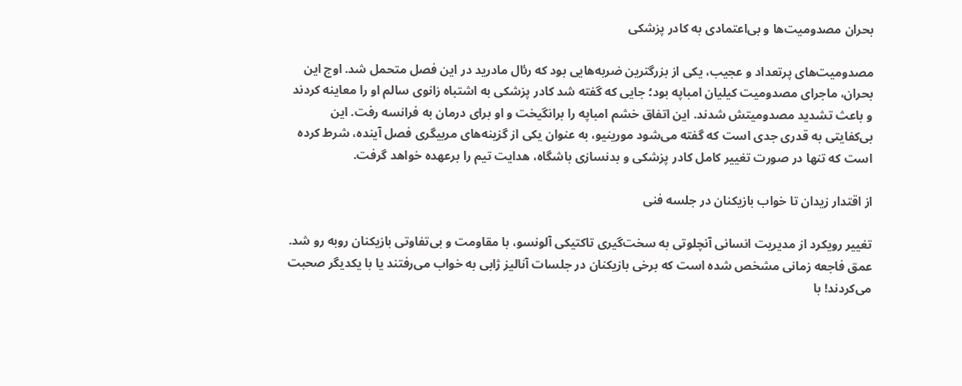بحران مصدومیت‌ها و بی‌اعتمادی به کادر پزشکی

مصدومیت‌های پرتعداد و عجیب، یکی از بزرگترین ضربه‌هایی بود که رئال مادرید در این فصل متحمل شد. اوج این بحران، ماجرای مصدومیت کیلیان امباپه بود؛ جایی که گفته شد کادر پزشکی به اشتباه زانوی سالم او را معاینه کردند و باعث تشدید مصدومیتش شدند. این اتفاق خشم امباپه را برانگیخت و او برای درمان به فرانسه رفت. این بی‌کفایتی به قدری جدی است که گفته می‌شود مورینیو، به عنوان یکی از گزینه‌های مربیگری فصل آینده، شرط کرده است که تنها در صورت تغییر کامل کادر پزشکی و بدنسازی باشگاه، هدایت تیم را برعهده خواهد گرفت.

از اقتدار زیدان تا خواب بازیکنان در جلسه فنی

تغییر رویکرد از مدیریت انسانی آنچلوتی به سخت‌گیری تاکتیکی آلونسو، با مقاومت و بی‌تفاوتی بازیکنان روبه رو شد. عمق فاجعه زمانی مشخص شده است که برخی بازیکنان در جلسات آنالیز ژابی به خواب می‌رفتند یا با یکدیگر صحبت می‌کردند! با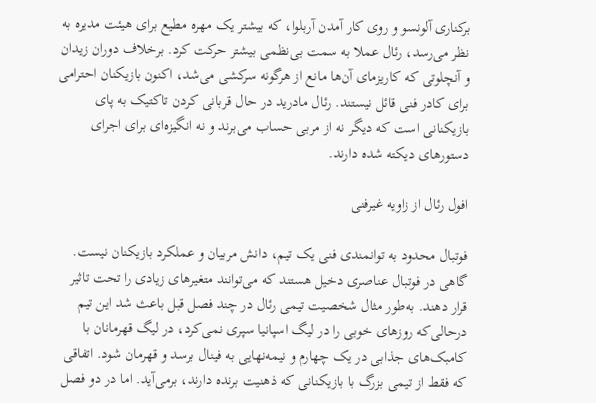برکناری آلونسو و روی کار آمدن آربلوا، که بیشتر یک مهره مطیع برای هیئت مدیره به نظر می‌رسد، رئال عملا به سمت بی‌نظمی بیشتر حرکت کرد. برخلاف دوران زیدان و آنچلوتی که کاریزمای آن‌ها مانع از هرگونه سرکشی می‌شد، اکنون بازیکنان احترامی برای کادر فنی قائل نیستند. رئال مادرید در حال قربانی کردن تاکتیک به پای بازیکنانی است که دیگر نه از مربی حساب می‌برند و نه انگیزه‌ای برای اجرای دستورهای دیکته شده دارند.

افول رئال از زاویه غیرفنی

فوتبال محدود به توانمندی فنی یک تیم، دانش مربیان و عملکرد بازیکنان نیست. گاهی در فوتبال عناصری دخیل هستند که می‌توانند متغیرهای زیادی را تحت تاثیر قرار دهند. به‌طور مثال شخصیت تیمی رئال در چند فصل قبل باعث شد این تیم درحالی‌که روزهای خوبی را در لیگ اسپانیا سپری نمی‌کرد، در لیگ قهرمانان با کامبک‌های جذابی در یک چهارم و نیمه‌نهایی به فینال برسد و قهرمان شود. اتفاقی که فقط از تیمی بزرگ با بازیکنانی که ذهنیت برنده دارند، برمی‌آید. اما در دو فصل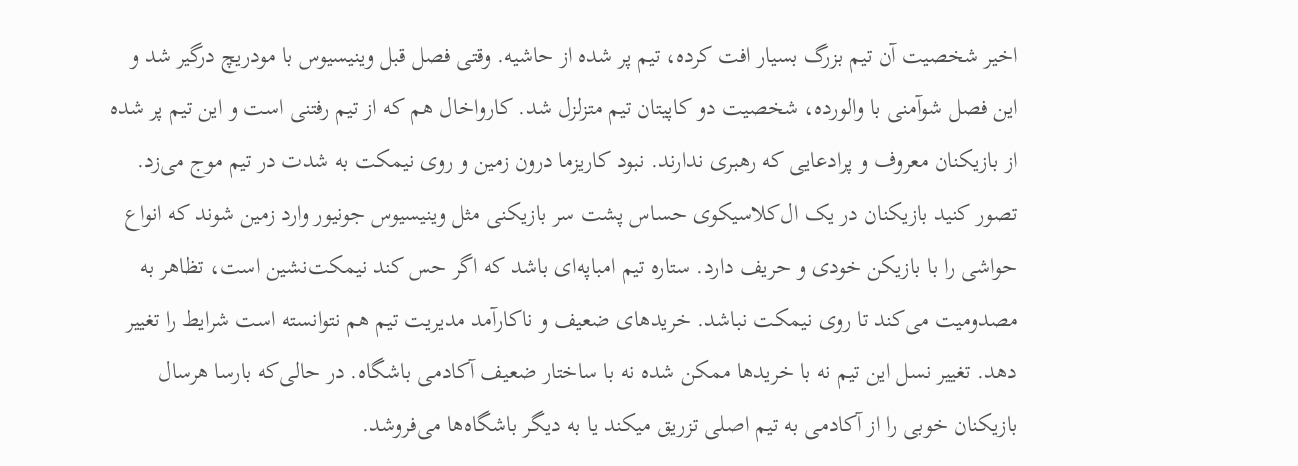اخیر شخصیت آن تیم بزرگ بسیار افت کرده، تیم پر شده از حاشیه. وقتی فصل قبل وینیسیوس با مودریچ درگیر شد و این فصل شوآمنی با والورده، شخصیت دو کاپیتان تیم متزلزل شد. کارواخال هم که از تیم رفتنی است و این تیم پر شده از بازیکنان معروف و پرادعایی که رهبری ندارند. نبود کاریزما درون زمین و روی نیمکت به شدت در تیم موج می‌زد. تصور کنید بازیکنان در یک ال‌کلاسیکوی حساس پشت سر بازیکنی مثل وینیسیوس جونیور وارد زمین شوند که انواع حواشی را با بازیکن خودی و حریف دارد. ستاره تیم امباپه‌ای باشد که اگر حس کند نیمکت‌نشین است، تظاهر به مصدومیت می‌کند تا روی نیمکت نباشد. خریدهای ضعیف و ناکارآمد مدیریت تیم هم نتوانسته است شرایط را تغییر دهد. تغییر نسل این تیم نه با خریدها ممکن شده نه با ساختار ضعیف آکادمی باشگاه. در حالی‌که بارسا هرسال بازیکنان خوبی را از آکادمی به تیم اصلی تزریق میکند یا به دیگر باشگاه‌ها می‌فروشد.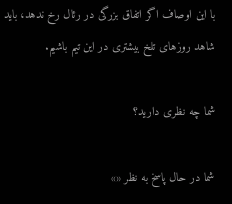با این اوصاف اگر اتفاق بزرگی در رئال رخ ندهد، باید شاهد روزهای تلخ بیشتری در این تیم باشیم.

شما چه نظری دارید؟

شما در حال پاسخ به نظر «»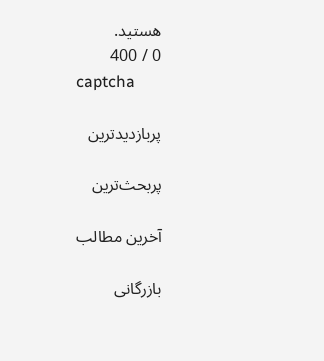هستید.
0 / 400
captcha

پربازدیدترین

پربحث‌ترین

آخرین مطالب

بازرگانی